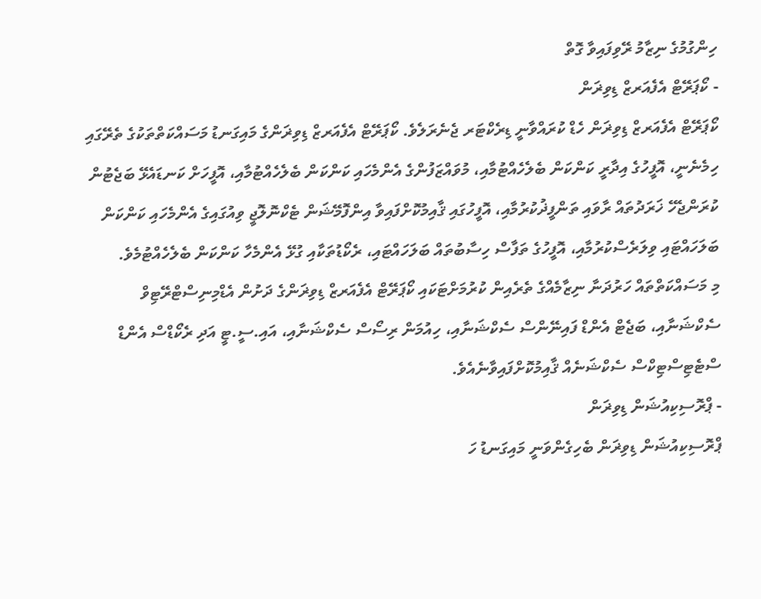ހިންގުމުގެ ނިޒާމު ރޭވިފައިވާ ގޮތް
- ކޯޕަރޭޓް އެފެއަރޒް ޑިވިޜަން
ކޯޕަރޭޓް އެފެއަރޒް ޑިވިޜަން ހެޑް ކުރައްވާނީ ޑިރެކްޓަރ ޖެނެރަލެވެ. ކޯޕަރޭޓް އެފެއަރޒް ޑިވިޜަންގެ މައިގަނޑު މަސައްކަތްތަކުގެ ތެރޭގައި ހިމެނެނީ، އޮފީހުގެ އިދާރީ ކަންކަން ބެލެހެއްޓުމާއި، މުވައްޒަފުންގެ އެންމެހައި ކަންކަން ބެލެހެއްޓުމާއި، އޮފީހަށް ކަނޑައެޅޭ ބަޖެޓުން ކުރަންޖެހޭ ޚަރަދުތައް ރާވައި ތަންފީޛުކުރުމާއި، އޮފީހުގައި ޤާއިމުކޮށްފައިވާ އިންފޮމޭޝަން ޓެކްނޮލޮޖީ ވިއުގައިގެ އެންމެހައި ކަންކަން ބަލަހައްޓައި ވިލަރެސްކުރުމާއި، އޮފީހުގެ ތަފާސް ހިސާބުތައް ބަލަހައްޓައި، ރެކޯޑުތަކާއި ގުޅޭ އެންމެހާ ކަންކަން ބެލެހެއްޓުމެވެ.
މި މަސައްކަތްތައް ހަރުދަނާ ނިޒާމެއްގެ ތެރެއިން ކުރުމަށްޓަކައި ކޯޕަރޭޓް އެފެއަރޒް ޑިވިޜަންގެ ދަށުން އެޑްމިނިސްޓްރޭޓިވް ސެކްޝަނާއި، ބަޖެޓް އެންޑް ފައިނޭންސް ސެކްޝަނާއި، ހިއުމަން ރިސޯސް ސެކްޝަނާއި، އައި.ސީ.ޓީ އަދި ރެކޯޑްސް އެންޑް ސްޓެޓިސްޓިކްސް ސެކްޝަނެއް ޤާއިމުކޮށްފައިވާނެއެވެ.
- ޕްރޮސިކިއުޝަން ޑިވިޜަން
ޕްރޮސިކިއުޝަން ޑިވިޜަން ބެހިގެންވަނީ މައިގަނޑު ހަ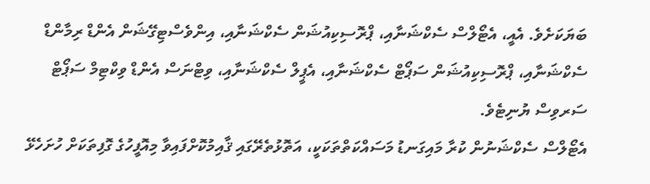ބަޔަކަށެވެ. އެއީ، އެޓޯލްސް ސެކްޝަނާއި، ޕްރޮސިކިއުޝަން ސެކްޝަނާއި، އިންވެސްޓިގޭޝަން އެންޑް ރިމާންޑް ސެކްޝަނާއި، ޕްރޮސިކިއުޝަން ސަޕޯޓް ސެކްޝަނާއި، އެޕީލް ސެކްޝަނާއި، ވިޓްނަސް އެންޑް ވިކްޓިމް ސަޕޯޓް ސަރވިސް ޔުނިޓެވެ.
އެޓޯލްސް ސެކްޝަނުން ކުރާ މައިގަނޑު މަސައްކަތްތަކަކީ، އަތޮޅުތެރޭގައި ޤާއިމުކޮށްފައިވާ މިއޮފީހުގެ ގޮފިތަކަށް ހުށަހެޅޭ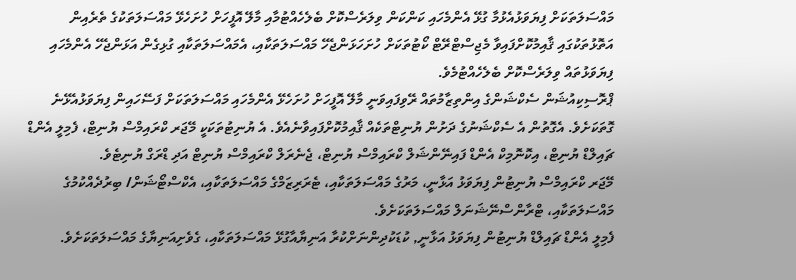މައްސަލަތަކަށް ފިޔަވަޅުއެޅުމާ ގުޅޭ އެންމެހައި ކަންކަން ވިލަރެސްކޮށް ބެލެހެއްޓުމާއި މާލޭ އޮފީހަށް ހުށަހެޅޭ މައްސަލަތަކުގެ ތެރެއިން އަތޮޅުތަކުގައި ޤާއިމުކޮށްފައިވާ މެޖިސްޓްރޭޓް ކޯޓުތަކަށް ހުށަހަޅަންޖެހޭ މައްސަލަތަކާއި، އެމައްސަލަތަކާއި ގުޅިގެން އަޅަންޖެހޭ އެންމެހައި ފިޔަވަޅުތައް ވިލަރެސްކޮށް ބެލެހެއްޓުމެވެ.
ޕްރޮސިކިއުޝަން ސެކްޝަންގެ އިންތިޒާމުތައް ރޭވިފައިވަނީ މާލޭ އޮފީހަށް ހުށަހެޅޭ އެންމެހައި މައްސަލަތަކަށް ފަސޭހައިން ފިޔަވަޅުއެޅޭނެ ގޮތަކަށެވެ. އެގޮތުން އެ ސެކްޝަނުގެ ދަށުން ޔުނިޓްތަކެއް ޤާއިމުކޮށްފައިވާނެއެވެ. އެ ޔުނިޓުތަކަކީ މޭޖަރ ކްރައިމްސް ޔުނިޓް، ފެމިލީ އެންޑް ޗައިލްޑް ޔުނިޓް، އިކޮނޮމިކް އެންޑް ފައިނޭންޝަލް ކްރައިމްސް ޔުނިޓް، ޖެނެރަލް ކްރައިމްސް ޔުނިޓް އަދި ޑްރަގް ޔުނިޓެވެ.
މޭޖަރ ކްރައިމްސް ޔުނިޓުން ފިޔަވަޅު އަޅާނީ، މަރުގެ މައްސަލަތަކާއި، ޓެރަރިޒަމްގެ މައްސަލަތަކާއި، އެކްސްޓޯޝަން/ ބިރުދެއްކުމުގެ މައްސަލަތަކާއި، ޓްރާންސްނޭޝަނަލް މައްސަލަތަކަށެވެ.
ފެމިލީ އެންޑް ޗައިލްޑް ޔުނިޓުން ފިޔަވަޅު އަޅާނީ, ކުޑަކުދިންނަށްކުރާ އަނިޔާއާގުޅޭ މައްސަލަތަކާއި، ގެވެށިއަނިޔާގެ މައްސަލަތަކަށެވެ.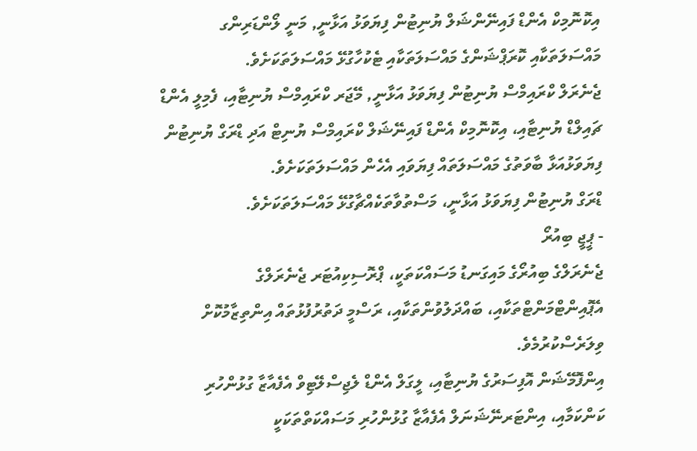އިކޮނޮމިކް އެންޑް ފައިނޭންޝަލް ޔުނިޓުން ފިޔަވަޅު އަޅާނީ, މަނީ ލޯންޑަރިންގ މައްސަލަތަކާއި ކޮރަޕްޝަންގެ މައްސަލަތަކާއި ޓެކުހާގުޅޭ މައްސަލަތަކަށެވެ.
ޖެނެރަލް ކްރައިމްސް ޔުނިޓުން ފިޔަވަޅު އަޅާނީ, މޭޖަރ ކްރައިމްސް ޔުނިޓާއި، ފެމިލީ އެންޑް ޗައިލްޑް ޔުނިޓާއި، އިކޮނޮމިކް އެންޑް ފައިނޭޝަލް ކްރައިމްސް ޔުނިޓް އަދި ޑްރަގް ޔުނިޓުން ފިޔަވަޅުއަޅާ ބާވަތުގެ މައްސަލަތައް ފިޔަވައި އެހެން މައްސަލަތަކަށެވެ.
ޑްރަގް ޔުނިޓުން ފިޔަވަޅު އަޅާނީ، މަސްތުވާތަކެއްޗާގުޅޭ މައްސަލަތަކަށެވެ.
- ޕީޖީ ބިއުރޯ
ޖެނެރަލްގެ ބިއުރޯގެ މައިގަނޑު މަސައްކަތަކީ، ޕްރޮސިކިއުޓަރ ޖެނެރަލްގެ އެޕޮއިންޓްމަންޓްތަކާއި، ބައްދަލުވުންތަކާއި، ރަސްމީ ދަތުރުފުޅުތައް އިންތިޒާމުކޮށް ވިލަރެސްކުރުމެވެ.
އިންފޮމޭޝަން އޮފިސަރުގެ ޔުނިޓާއި، ލީގަލް އެންޑް ލެޖިސްލޭޓިވް އެފެއާޒާ ގުޅުންހުރި ކަންކަމާއި، އިންޓަރނޭޝަނަލް އެފެއާޒާ ގުޅުންހުރި މަސައްކަތްތަކަކީ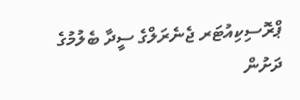ޕްރޮސިކިއުޓަރ ޖެނެރަލްގެ ސީދާ ބެލުމުގެ ދަށުން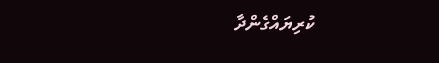ކުރިޔައްގެންދާ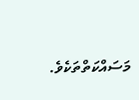މަސައްކަތްތަކެވެ.